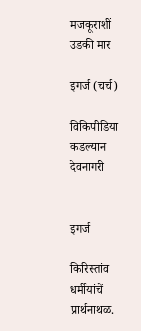मजकूराशीं उडकी मार

इगर्ज (चर्च)

विकिपीडिया कडल्यान
देवनागरी


इगर्ज

किरिस्तांव धर्मीयांचें प्रार्थनाथळ.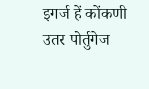इगर्ज हें कोंकणी उतर पोर्तुगेज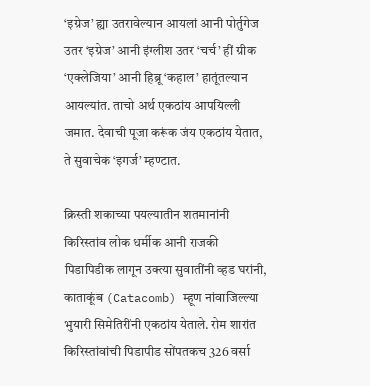‘इग्रेज’ ह्या उतरावेल्यान आयलां आनी पोर्तुगेज उतर ‘इग्रेज’ आनी इंग्लीश उतर ‘चर्च’ हीं ग्रीक ‘एक्लेजिया’ आनी हिब्रू ‘कहाल’ हातूंतल्यान आयल्यांत. ताचो अर्थ एकठांय आपयिल्ली जमात. देवाची पूजा करूंक जंय एकठांय येतात, ते सुवाचेक ‘इगर्ज’ म्हण्टात.

क्रिस्ती शकाच्या पयल्यातीन शतमानांनी किरिस्तांव लोक धर्मीक आनी राजकी पिडापिडीक लागून उक्त्या सुवातींनी व्हड घरांनी, काताकूंब (Catacomb) म्हूण नांवाजिल्ल्या भुयारी सिमेतिरींनी एकठांय येताले. रोम शारांत किरिस्तांवांची पिडापीड सोंपतकच 326 वर्सा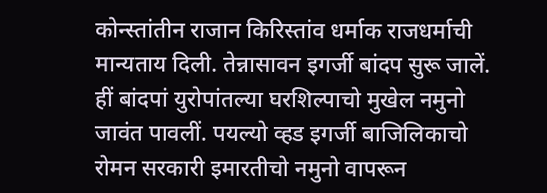कोन्स्तांतीन राजान किरिस्तांव धर्माक राजधर्माची मान्यताय दिली. तेन्नासावन इगर्जी बांदप सुरू जालें. हीं बांदपां युरोपांतल्या घरशिल्पाचो मुखेल नमुनो जावंत पावलीं. पयल्यो व्हड इगर्जी बाजिलिकाचो रोमन सरकारी इमारतीचो नमुनो वापरून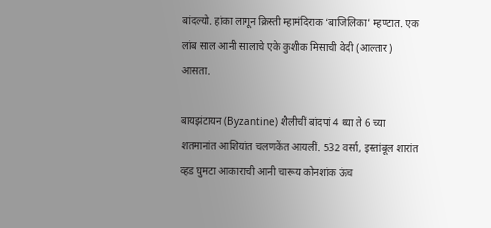बांदल्यो. हांका लागून क्रिस्ती म्हामंदिराक ‘बाजिलिका’ म्हण्टात. एक लांब साल आनी सालाचे एके कुशीक मिसाची वेदी (आल्तार) आसता.

बायझंटायन (Byzantine) शैलीचीं बांदपां 4 थ्या ते 6 च्या शतमानांत आशियांत चलणकेंत आयलीं. 532 वर्सा, इस्तांबूल शारांत व्हड घुमटा आकाराची आनी चारूय कोनशांक ऊंच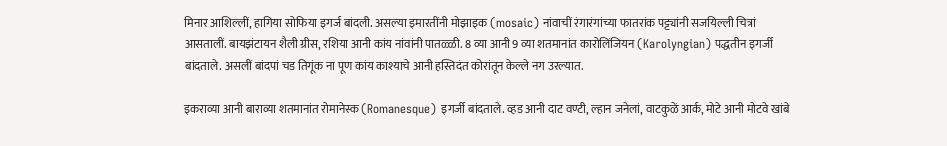मिनार आशिल्लीं, हागिया सोफिया इगर्ज बांदली. असल्या इमारतींनी मोझाइक (mosaic) नांवाचीं रंगारंगांच्या फातरांक पट्ट्यांनी सजयिल्ली चित्रां आसतालीं. बायझंटायन शैली ग्रीस, रशिया आनी कांय नांवांनी पातळ्ळी. 8 व्या आनी 9 व्या शतमानांत कारोलिंजियन (Karolyngian) पद्धतीन इगर्जी बांदताले. असलीं बांदपां चड तिगूंक ना पूण कांय काश्याचे आनी हस्तिदंत कोरांतून केल्ले नग उरल्यात.

इकराव्या आनी बाराव्या शतमानांत रोमानेस्क (Romanesque) इगर्जी बांदताले. व्हड आनी दाट वण्टी, ल्हान जनेलां, वाटकुळें आर्क, मोटे आनी मोटवे खांबे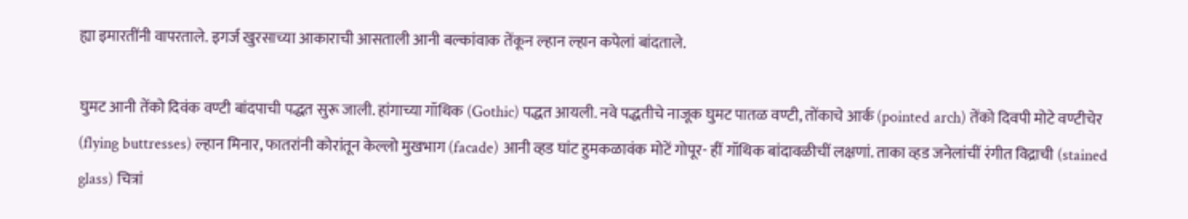ह्या इमारतींनी वापरताले. इगर्ज खुरसाच्या आकाराची आसताली आनी बल्कांवाक तेंकून ल्हान ल्हान कपेलां बांदताले.

घुमट आनी तेंको दिवंक वण्टी बांदपाची पद्धत सुरू जाली. हांगाच्या गॉथिक (Gothic) पद्धत आयली. नवे पद्धतीचे नाजूक घुमट पातळ वण्टी, तोंकाचे आर्क (pointed arch) तेंको दिवपी मोटे वण्टीचेर (flying buttresses) ल्हान मिनार, फातरांनी कोरांतून केल्लो मुखभाग (facade) आनी व्हड घांट हुमकळावंक मोटें गोपूर- हीं गॉथिक बांदावळीचीं लक्षणां. ताका व्हड जनेलांचीं रंगीत विद्राची (stained glass) चित्रां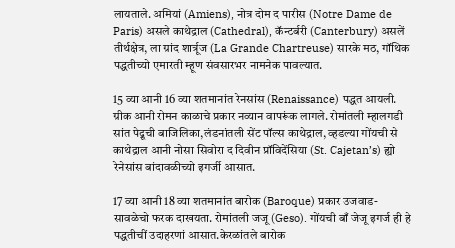लायताले. अमियां (Amiens), नोत्र दोम द पारीस (Notre Dame de Paris) असले काथेद्राल (Cathedral), कॅन्टर्बरी (Canterbury) असलें तीर्थक्षेत्र, ला ग्रांद शार्त्रूज (La Grande Chartreuse) सारके मठ, गॉथिक पद्धतीच्यो एमारती म्हूण संवसारभर नामनेक पावल्यात.

15 व्या आनी 16 व्या शतमानांत रेनसांस (Renaissance) पद्धत आयली. ग्रीक आनी रोमन काळाचे प्रकार नव्यान वापरूंक लागले. रोमांतली म्हालगडी सांत पेद्रूची बाजिलिका,लंडनांतली सेंट पॉल्स काथेद्राल, व्हडल्या गोंयची से काथेद्राल आनी नोसा सिवोरा द दिवीन प्रॉविदेंसिया (St. Cajetan’s) ह्यो रेनेसांस बांदावळीच्यो इगर्जी आसात.

17 व्या आनी 18 व्या शतमानांत बारोक (Baroque) प्रकार उजवाड- सावळेचो फरक दाखयता. रोमांतली जजू (Geso). गोंयची बाँ जेजू इगर्ज ही हे पद्धतीचीं उदाहरणां आसात.केरळांतले बारोक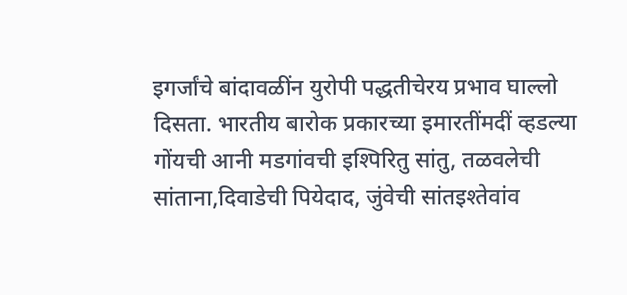इगर्जांचे बांदावळींन युरोपी पद्धतीचेरय प्रभाव घाल्लो दिसता. भारतीय बारोक प्रकारच्या इमारतींमदीं व्हडल्या गोंयची आनी मडगांवची इश्पिरितु सांतु, तळवलेची सांताना,दिवाडेची पियेदाद, जुंवेची सांतइश्तेवांव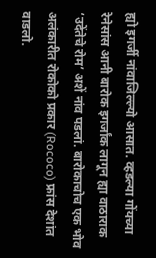ह्यो इगर्जी नांवाजिल्ल्यो आसात. व्हडल्या गोंयच्या रेनेसांस आनी बारोक इगर्जांक लागून ह्या वाठाराक ‘उदेंतेचे रोम’ अशें नांव पडलां. बारोकाचोच एक भोव अलंकारीत रोकोको प्रकार (Rococo) फ्रांस देशांत वाडलो.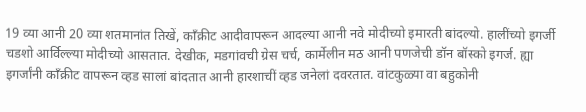19 व्या आनी 20 व्या शतमानांत तिखें, काँक्रीट आदीवापरून आदल्या आनी नवे मोदीच्यो इमारती बांदल्यो. हालींच्यो इगर्जी चडशो आर्विल्ल्या मोदीच्यो आसतात. देखीक, मडगांवची ग्रेस चर्च, कार्मेलीन मठ आनी पणजेची डॉन बॉस्को इगर्ज. ह्या इगर्जांनी काँक्रीट वापरून व्हड सालां बांदतात आनी हारशाचीं व्हड जनेलां दवरतात. वांटकुळ्या वा बहुकोनी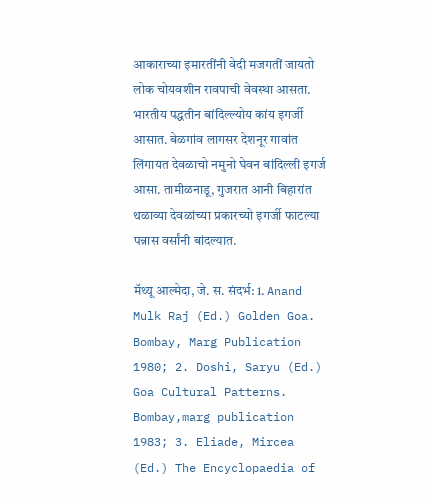आकाराच्या इमारतींनी वेदी मजगतीं जायतो लोक चोयवशीन रावपाची वेवस्था आसता. भारतीय पद्धतीन बांदिल्ल्योय कांय इगर्जी आसात. बेळगांव लागसर देशनूर गावांत लिंगायत देवळाचो नमुनो घेवन बांदिल्ली इगर्ज आसा. तामीळनाडू, गुजरात आनी बिहारांत थळाव्या देवळांच्या प्रकारच्यो इगर्जी फाटल्या पन्नास वर्सांनी बांदल्यात.

मॅथ्यू आल्मेदा, जे. स. संदर्भ: 1. Anand Mulk Raj (Ed.) Golden Goa. Bombay, Marg Publication 1980; 2. Doshi, Saryu (Ed.) Goa Cultural Patterns. Bombay,marg publication 1983; 3. Eliade, Mircea (Ed.) The Encyclopaedia of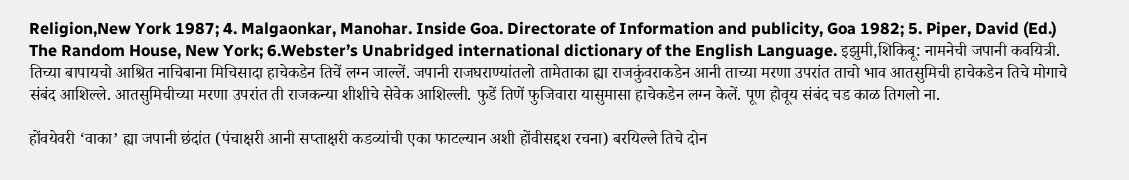Religion,New York 1987; 4. Malgaonkar, Manohar. Inside Goa. Directorate of Information and publicity, Goa 1982; 5. Piper, David (Ed.) The Random House, New York; 6.Webster’s Unabridged international dictionary of the English Language. इझुमी,शिकिबू: नामनेची जपानी कवयित्री. तिच्या बापायचो आश्रित नाचिबाना मिचिसादा हाचेकडेन तिचें लग्न जाल्लें. जपानी राजघराण्यांतलो तामेताका ह्या राजकुंवराकडेन आनी ताच्या मरणा उपरांत ताचो भाव आतसुमिची हाचेकडेन तिचे मोगाचे संबंद आशिल्ले. आतसुमिचीच्या मरणा उपरांत ती राजकन्या शीशीचे सेवेक आशिल्ली. फुडें तिणें फुजिवारा यासुमासा हाचेकडेन लग्न केलें. पूण होवूय संबंद चड काळ तिगलो ना.

होंवयेवरी ‘वाका’ ह्या जपानी छंदांत (पंचाक्षरी आनी सप्ताक्षरी कडव्यांची एका फाटल्यान अशी होंवीसद्दश रचना) बरयिल्ले तिचे दोन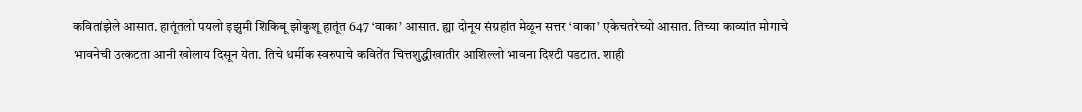कवितांझेले आसात. हातूंतलो पयलो इझुमी शिकिबू झोकुशू हातूंत 647 ‘वाका’ आसात. ह्या दोनूय संग्रहांत मेळून सत्तर ‘वाका’ एकेचतरेच्यो आसात. तिच्या काव्यांत मोगाचे भावनेची उत्कटता आनी खोलाय दिसून येता. तिचे धर्मीक स्वरुपाचे कवितेंत चित्तशुद्धीखातीर आशिल्लो भावना दिश्टी पडटात. शाही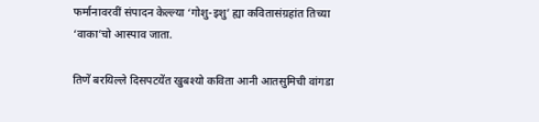फर्मानावरवीं संपादन केल्ल्या ‘गोशु-इशु’ ह्या कवितासंग्रहांत तिच्या ‘वाका’चो आस्पाव जाता.

तिणें बरयिल्ले दिसपटयेंत खुबश्यो कविता आनी आतसुमिची वांगडा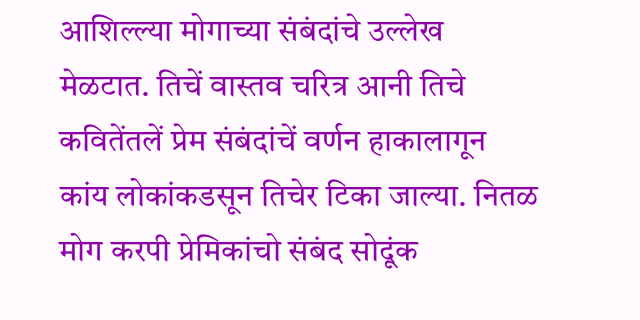आशिल्ल्या मोगाच्या संबंदांचे उल्लेख मेळटात. तिचें वास्तव चरित्र आनी तिचे कवितेंतलें प्रेम संबंदांचें वर्णन हाकालागून कांय लोकांकडसून तिचेर टिका जाल्या. नितळ मोग करपी प्रेमिकांचो संबंद सोदूंक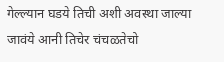गेल्ल्यान घडये तिची अशी अवस्था जाल्या जावंये आनी तिचेर चंचळतेचो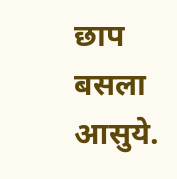छाप बसला आसुये.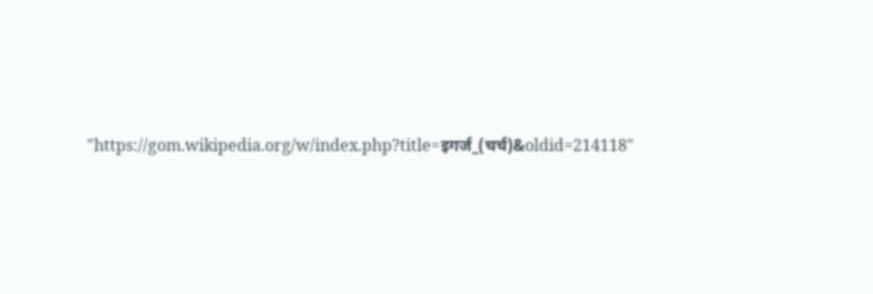"https://gom.wikipedia.org/w/index.php?title=इगर्ज_(चर्च)&oldid=214118"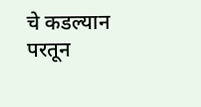चे कडल्यान परतून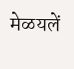मेळयलें